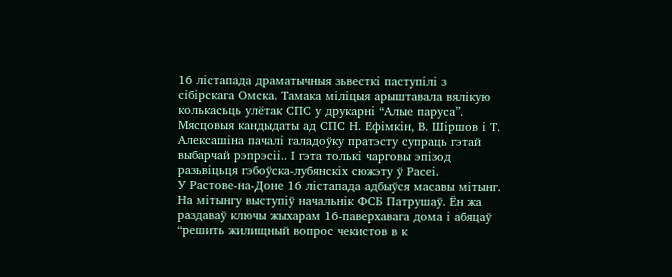16 лістапада драматычныя зьвесткі паступілі з сібірскага Омска. Тамака міліцыя арыштавала вялікую колькасьць улётак СПС у друкарні “Алые паруса”. Мясцовыя кандыдаты ад СПС Н. Ефімкін, В. Шіршов і Т. Алексашіна пачалі галадоўку пратэсту супраць гэтай выбарчай рэпрэсіі.. І гэта толькі чарговы эпізод разьвіцьця гэбоўска-лубянскіх сюжэту ў Расеі.
У Растове-на-Доне 16 лістапада адбыўся масавы мітынг. На мітынгу выступіў начальнік ФСБ Патрушаў. Ён жа раздаваў ключы жыхарам 16-паверхавага дома і абяцаў “решить жилищный вопрос чекистов в к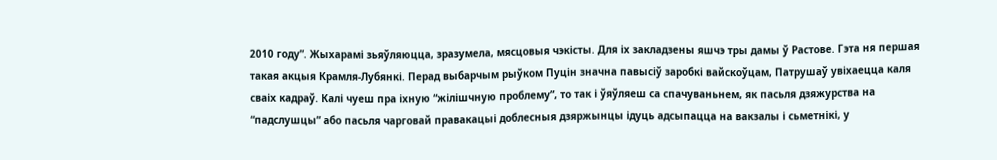2010 году”. Жыхарамі зьяўляюцца, зразумела, мясцовыя чэкісты. Для іх закладзены яшчэ тры дамы ў Растове. Гэта ня першая такая акцыя Крамля-Лубянкі. Перад выбарчым рыўком Пуцін значна павысіў заробкі вайскоўцам, Патрушаў увіхаецца каля сваіх кадраў. Калі чуеш пра іхную “жілішчную проблему”, то так і ўяўляеш са спачуваньнем, як пасьля дзяжурства на “падслушцы” або пасьля чарговай правакацыі доблесныя дзяржынцы ідуць адсыпацца на вакзалы і сьметнікі, у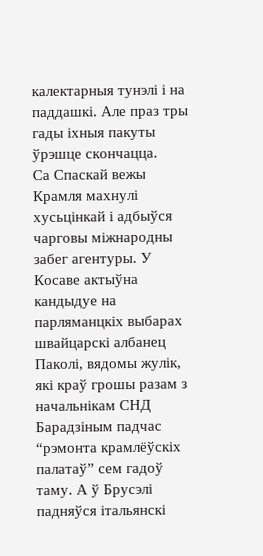калектарныя тунэлі і на паддашкі. Але праз тры гады іхныя пакуты ўрэшце скончацца.
Са Спаскай вежы Крамля махнулі хусьцінкай і адбыўся чарговы міжнародны забег агентуры. У Косаве актыўна кандыдуе на парляманцкіх выбарах швайцарскі албанец Паколі, вядомы жулік, які краў грошы разам з начальнікам СНД Барадзіным падчас “рэмонта крамлёўскіх палатаў” сем гадоў таму. А ў Брусэлі падняўся італьянскі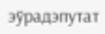эўрадэпутат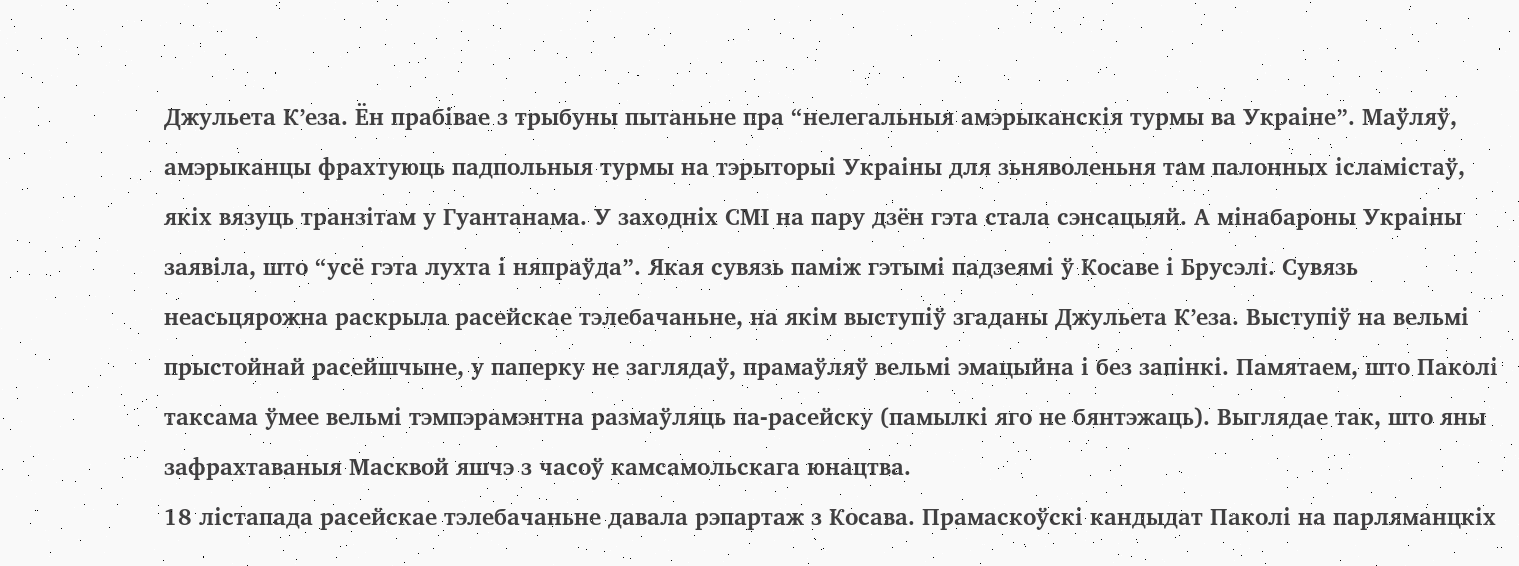Джульета К’еза. Ён прабівае з трыбуны пытаньне пра “нелегальныя амэрыканскія турмы ва Украіне”. Маўляў, амэрыканцы фрахтуюць падпольныя турмы на тэрыторыі Украіны для зьняволеньня там палонных ісламістаў, якіх вязуць транзітам у Гуантанама. У заходніх СМІ на пару дзён гэта стала сэнсацыяй. А мінабароны Украіны заявіла, што “усё гэта лухта і няпраўда”. Якая сувязь паміж гэтымі падзеямі ў Косаве і Брусэлі. Сувязь неасьцярожна раскрыла расейскае тэлебачаньне, на якім выступіў згаданы Джульета К’еза. Выступіў на вельмі прыстойнай расейшчыне, у паперку не заглядаў, прамаўляў вельмі эмацыйна і без запінкі. Памятаем, што Паколі таксама ўмее вельмі тэмпэрамэнтна размаўляць па-расейску (памылкі яго не бянтэжаць). Выглядае так, што яны зафрахтаваныя Масквой яшчэ з часоў камсамольскага юнацтва.
18 лістапада расейскае тэлебачаньне давала рэпартаж з Косава. Прамаскоўскі кандыдат Паколі на парляманцкіх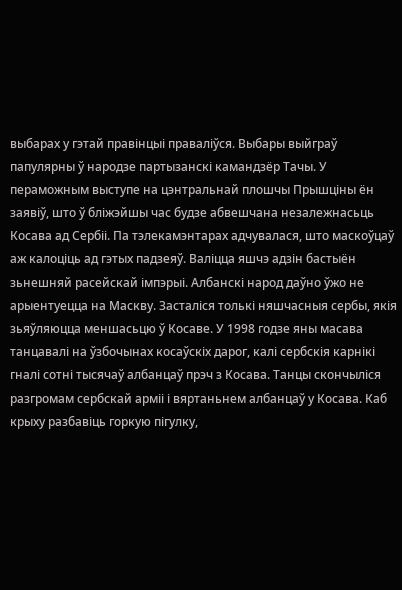выбарах у гэтай правінцыі праваліўся. Выбары выйграў папулярны ў народзе партызанскі камандзёр Тачы. У пераможным выступе на цэнтральнай плошчы Прышціны ён заявіў, што ў бліжэйшы час будзе абвешчана незалежнасьць Косава ад Сербіі. Па тэлекамэнтарах адчувалася, што маскоўцаў аж калоціць ад гэтых падзеяў. Валіцца яшчэ адзін бастыён зьнешняй расейскай імпэрыі. Албанскі народ даўно ўжо не арыентуецца на Маскву. Засталіся толькі няшчасныя сербы, якія зьяўляюцца меншасьцю ў Косаве. У 1998 годзе яны масава танцавалі на ўзбочынах косаўскіх дарог, калі сербскія карнікі гналі сотні тысячаў албанцаў прэч з Косава. Танцы скончыліся разгромам сербскай арміі і вяртаньнем албанцаў у Косава. Каб крыху разбавіць горкую пігулку,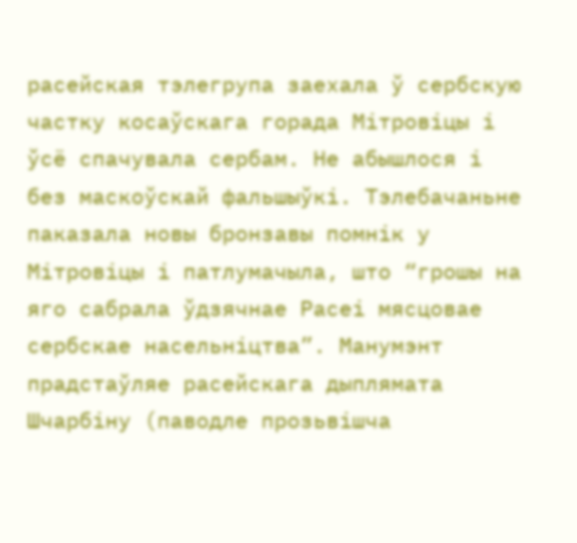расейская тэлегрупа заехала ў сербскую частку косаўскага горада Мітровіцы і ўсё спачувала сербам. Не абышлося і без маскоўскай фальшыўкі. Тэлебачаньне паказала новы бронзавы помнік у Мітровіцы і патлумачыла, што “грошы на яго сабрала ўдзячнае Расеі мясцовае сербскае насельніцтва”. Манумэнт прадстаўляе расейскага дыплямата Шчарбіну (паводле прозьвішча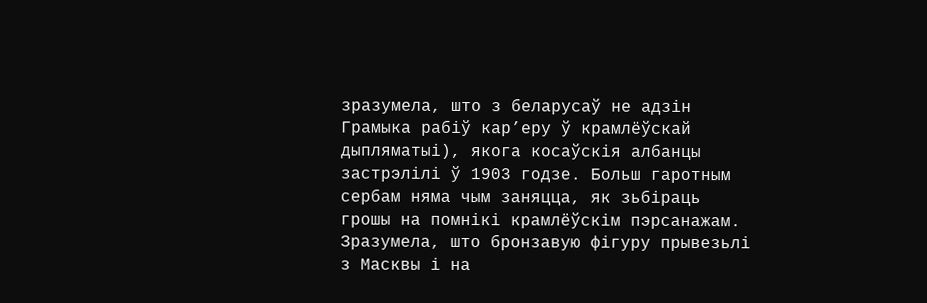зразумела, што з беларусаў не адзін Грамыка рабіў кар’еру ў крамлёўскай дыпляматыі), якога косаўскія албанцы застрэлілі ў 1903 годзе. Больш гаротным сербам няма чым заняцца, як зьбіраць грошы на помнікі крамлёўскім пэрсанажам. Зразумела, што бронзавую фігуру прывезьлі з Масквы і на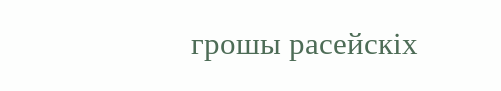грошы расейскіх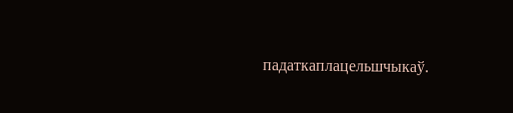падаткаплацельшчыкаў.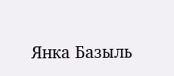Янка Базыль